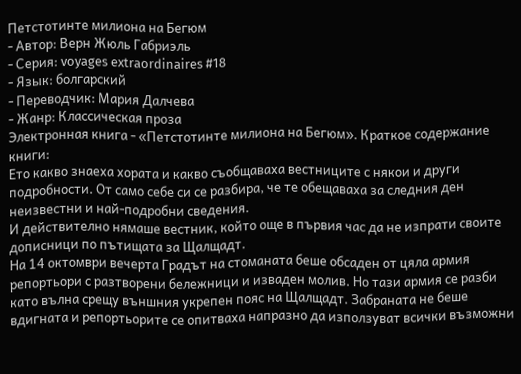Петстотинте милиона на Бегюм
- Автор: Верн Жюль Габриэль
- Серия: voyages extraordinaires #18
- Язык: болгарский
- Переводчик: Мария Далчева
- Жанр: Классическая проза
Электронная книга - «Петстотинте милиона на Бегюм». Краткое содержание книги:
Ето какво знаеха хората и какво съобщаваха вестниците с някои и други подробности. От само себе си се разбира, че те обещаваха за следния ден неизвестни и най-подробни сведения.
И действително нямаше вестник, който още в първия час да не изпрати своите дописници по пътищата за Щалщадт.
На 14 октомври вечерта Градът на стоманата беше обсаден от цяла армия репортьори с разтворени бележници и изваден молив. Но тази армия се разби като вълна срещу външния укрепен пояс на Щалщадт. Забраната не беше вдигната и репортьорите се опитваха напразно да използуват всички възможни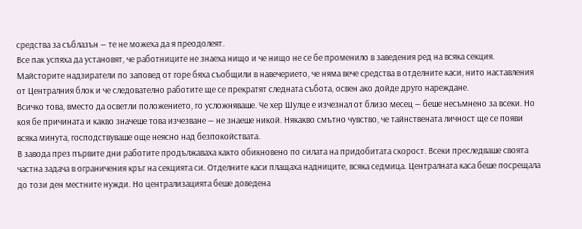средства за съблазън — те не можеха да я преодолеят.
Все пак успяха да установят, че работниците не знаеха нищо и че нищо не се бе променило в заведения ред на всяка секция. Майсторите надзиратели по заповед от горе бяха съобщили в навечерието, че няма вече средства в отделните каси, нито наставления от Централния блок и че следователно работите ще се прекратят следната събота, освен ако дойде друго нареждане.
Всичко това, вместо да осветли положението, го усложняваше. Че хер Шулце е изчезнал от близо месец — беше несъмнено за всеки. Но коя бе причината и какво значеше това изчезване — не знаеше никой. Някакво смътно чувство, че тайнствената личност ще се появи всяка минута, господствуваше още неясно над безпокойствата.
В завода през първите дни работите продължаваха както обикновено по силата на придобитата скорост. Всеки преследваше своята частна задача в ограничения кръг на секцията си. Отделните каси плащаха надниците, всяка седмица. Централната каса беше посрещала до този ден местните нужди. Но централизацията беше доведена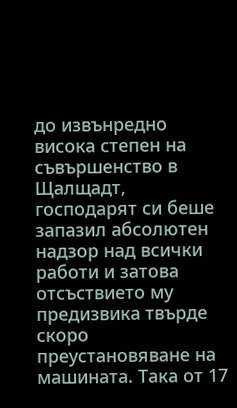до извънредно висока степен на съвършенство в Щалщадт, господарят си беше запазил абсолютен надзор над всички работи и затова отсъствието му предизвика твърде скоро преустановяване на машината. Така от 17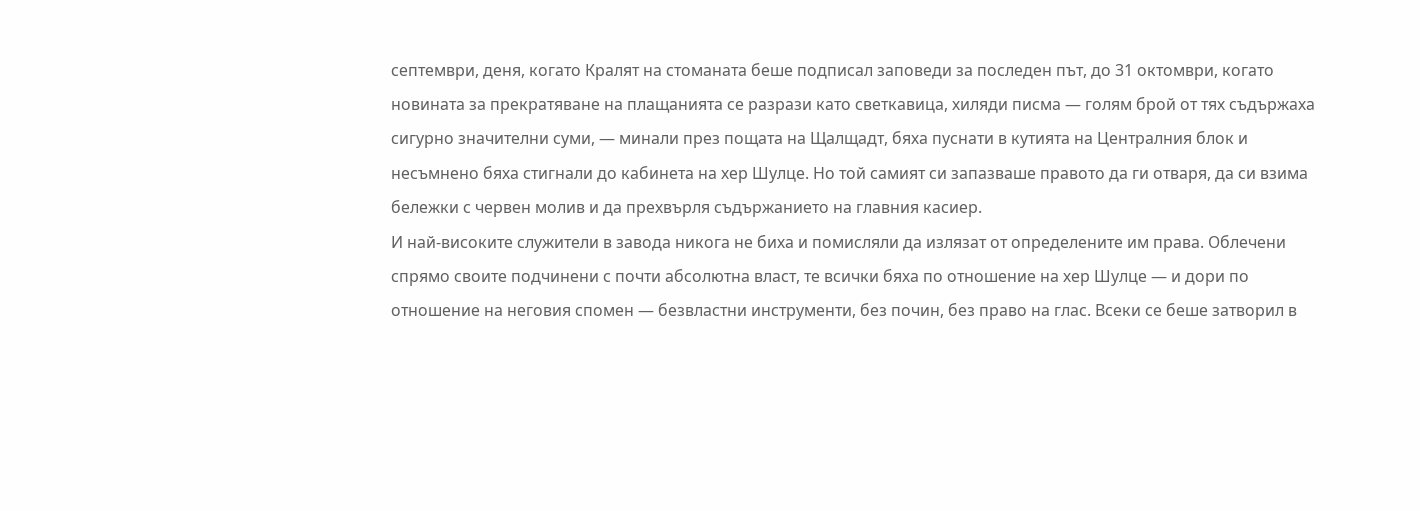септември, деня, когато Кралят на стоманата беше подписал заповеди за последен път, до 31 октомври, когато новината за прекратяване на плащанията се разрази като светкавица, хиляди писма — голям брой от тях съдържаха сигурно значителни суми, — минали през пощата на Щалщадт, бяха пуснати в кутията на Централния блок и несъмнено бяха стигнали до кабинета на хер Шулце. Но той самият си запазваше правото да ги отваря, да си взима бележки с червен молив и да прехвърля съдържанието на главния касиер.
И най-високите служители в завода никога не биха и помисляли да излязат от определените им права. Облечени спрямо своите подчинени с почти абсолютна власт, те всички бяха по отношение на хер Шулце — и дори по отношение на неговия спомен — безвластни инструменти, без почин, без право на глас. Всеки се беше затворил в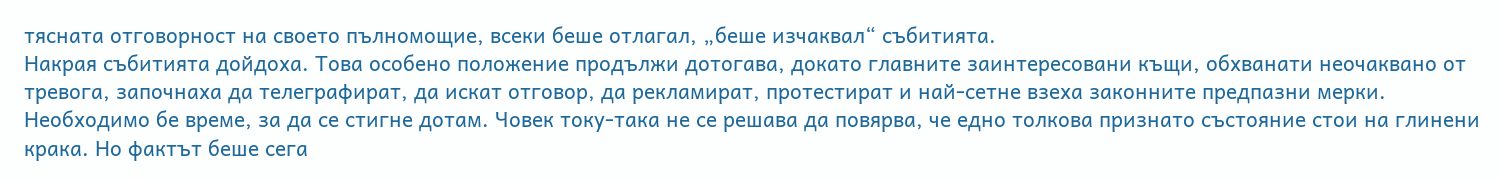тясната отговорност на своето пълномощие, всеки беше отлагал, „беше изчаквал“ събитията.
Накрая събитията дойдоха. Това особено положение продължи дотогава, докато главните заинтересовани къщи, обхванати неочаквано от тревога, започнаха да телеграфират, да искат отговор, да рекламират, протестират и най-сетне взеха законните предпазни мерки. Необходимо бе време, за да се стигне дотам. Човек току-така не се решава да повярва, че едно толкова признато състояние стои на глинени крака. Но фактът беше сега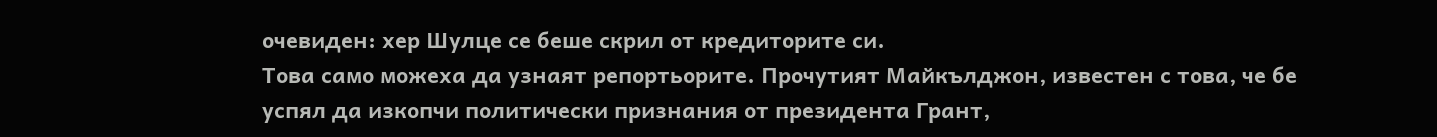очевиден: хер Шулце се беше скрил от кредиторите си.
Това само можеха да узнаят репортьорите. Прочутият Майкълджон, известен с това, че бе успял да изкопчи политически признания от президента Грант,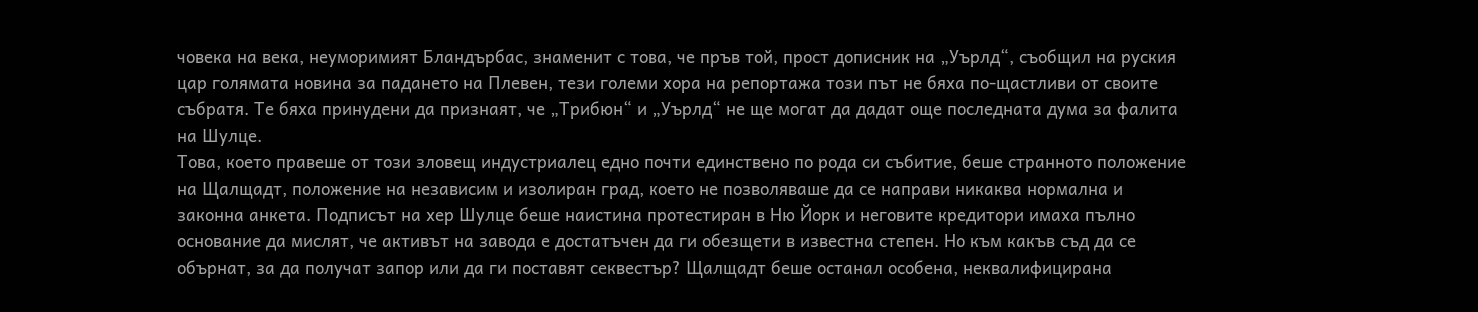човека на века, неуморимият Бландърбас, знаменит с това, че пръв той, прост дописник на „Уърлд“, съобщил на руския цар голямата новина за падането на Плевен, тези големи хора на репортажа този път не бяха по-щастливи от своите събратя. Те бяха принудени да признаят, че „Трибюн“ и „Уърлд“ не ще могат да дадат още последната дума за фалита на Шулце.
Това, което правеше от този зловещ индустриалец едно почти единствено по рода си събитие, беше странното положение на Щалщадт, положение на независим и изолиран град, което не позволяваше да се направи никаква нормална и законна анкета. Подписът на хер Шулце беше наистина протестиран в Ню Йорк и неговите кредитори имаха пълно основание да мислят, че активът на завода е достатъчен да ги обезщети в известна степен. Но към какъв съд да се обърнат, за да получат запор или да ги поставят секвестър? Щалщадт беше останал особена, неквалифицирана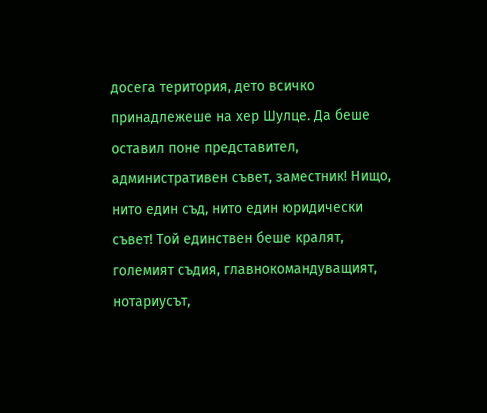досега територия, дето всичко принадлежеше на хер Шулце. Да беше оставил поне представител, административен съвет, заместник! Нищо, нито един съд, нито един юридически съвет! Той единствен беше кралят, големият съдия, главнокомандуващият, нотариусът,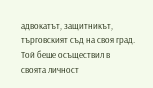адвокатът, защитникът, търговският съд на своя град. Той беше осъществил в своята личност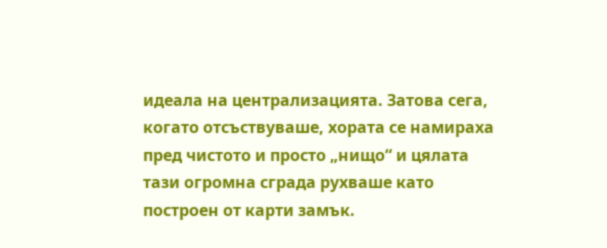идеала на централизацията. Затова сега, когато отсъствуваше, хората се намираха пред чистото и просто „нищо“ и цялата тази огромна сграда рухваше като построен от карти замък.